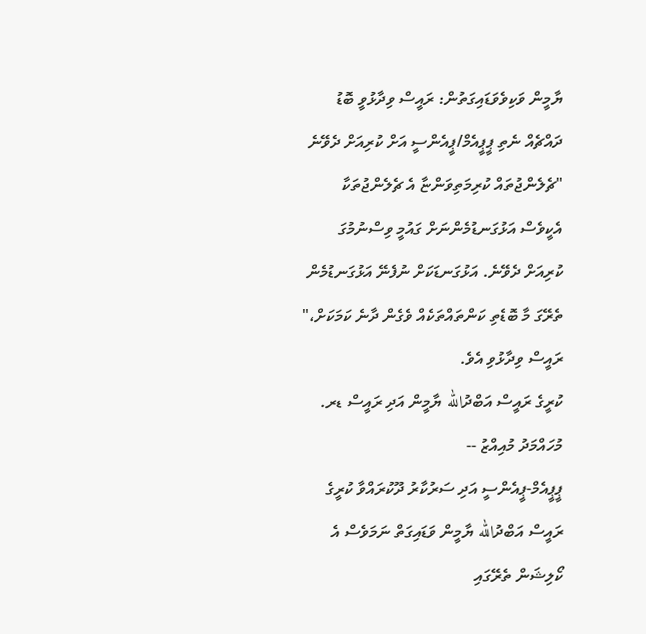ޔާމީން ވަކިވެވަޑައިގަތުން: ރައީސް ވިދާޅުވީ ބޮޑު ދައްޗެއް ނެތި ޕީޕީއެމް/ޕީއެންސީ އަށް ކުރިއަށް ދެވޭނެ
"ޗެލެންޖުތައް ކުރިމަތިވަންޏާ އެ ޗެލެންޖުތަކާ އެކީވެސް އަޅުގަނޑުމެންނަށް ގައުމީ ވިސްނުމުގަ ކުރިއަށް ދެވޭނެ. އަޅުގަނޑަކަށް ނުފެނޭ އަޅުގަނޑުމެން ތެރޭގަ މާ ބޮޑެތި ކަންތައްތަކެއް ވެގެން ދާނެ ކަމަކަށް،" ރައީސް ވިދާޅުވި އެވެ.
ކުރީގެ ރައީސް އަބްދުالله ޔާމީން އަދި ރައީސް ޑރ. މުހައްމަދު މުއިއްޒު --
ޕީޕީއެމް-ޕީއެންސީ އަދި ސަރުކާރު ދޫކުރައްވާ ކުރީގެ ރައީސް އަބްދުالله ޔާމީން ވަޑައިގަތް ނަމަވެސް އެ ކޯލިޝަން ތެރޭގައި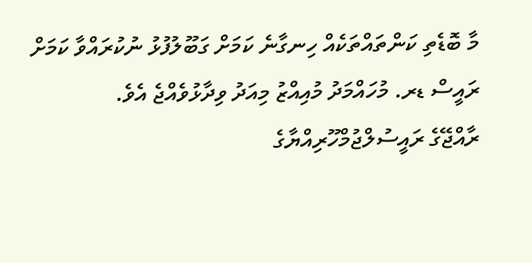މާ ބޮޑެތި ކަންތައްތަކެއް ހިނގާނެ ކަމަށް ގަބޫލުފުޅު ނުކުރައްވާ ކަމަށް ރައީސް ޑރ. މުހައްމަދު މުއިއްޒު މިއަދު ވިދާޅުވެއްޖެ އެވެ.
ރާއްޖޭގެ ރައީސުލްޖުމްހޫރިއްޔާގެ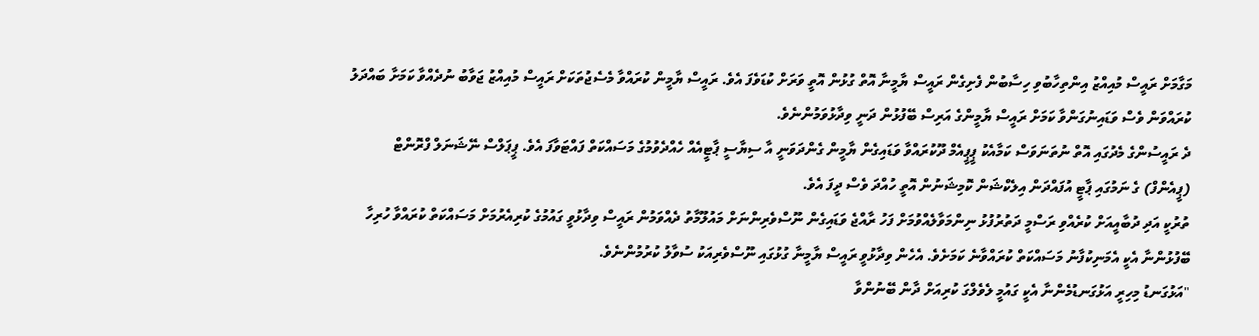މަގާމަށް ރައީސް މުއިއްޒު އިންތިހާބުވި ހިސާބުން ފެށިގެން ރައީސް ޔާމީނާ އޮތް ގުޅުން އޮތީ ވަރަށް ކުޑަވެފަ އެވެ. ރައީސް ޔާމީން ކުރައްވާ މެސެޖުތަކަށް ރައީސް މުއިއްޒު ޖަވާބު ނުދެއްވާ ކަމަށާ ބައްދަލު ކުރައްވަން ވެސް ވަޑައިނުގަންވާ ކަމަށް ރައީސް ޔާމީންގެ އަރިސް ބޭފުޅުން ދަނީ ވިދާޅުވަމުންނެވެ.
ދެ ރައީސުންގެ މެދުގައި އޮތް ނުތަނަވަސް ކަމާއެކު ޕީޕީއެމް ދޫކުރައްވާ ވަޑައިގެން ޔާމީން ގެންދަވަނީ އާ ސިޔާސީ ޕާޓީއެއް ހެއްދެވުމުގެ މަސައްކަތް ފައްޓަވާފަ އެވެ. ޕީޕަލްސް ނޭޝަނަލް ފްރޮންޓް (ޕީއެންފް) ގެ ނަމުގައި ޕާޓީ އުފައްދަން އިލެކްޝަން ކޮމިޝަނުން އޮތީ ހުއްދަ ވެސް ދީފަ އެވެ.
ތުރުކީ އަދި ދުބާއީއަށް ކުރެއްވި ރަސްމީ ދަތުރުފުޅު ނިންމަވާލެއްވުމަށް ފަހު ރާއްޖެ ވަޑައިގެން ނޫސްވެރިންނަށް މައުލޫމާތު ދެއްވަމުން ރައީސް ވިދާޅުވީ ގައުމުގެ ކުރިއެރުމަށް މަސައްކަތް ކުރައްވާ ހުރިހާ ބޭފުޅުންނާ އެކީ އެމަނިކުފާނު މަސައްކަތް ކުރައްވާނެ ކަމަށެވެ. އެހެން ވިދާޅުވީ ރައީސް ޔާމީނާ ގުޅުގައި ނޫސްވެރިއަކު ސުވާލު ކުރުމުންނެވެ.
"އަޅުގަނޑު މިހިރީ އަޅުގަނޑުމެންނާ އެކީ ގައުމީ ލެވެލްގަ ކުރިއަށް ދާން ބޭނުންވާ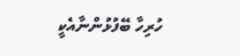ހުރިހާ ބޭފުޅުންނާއެކީ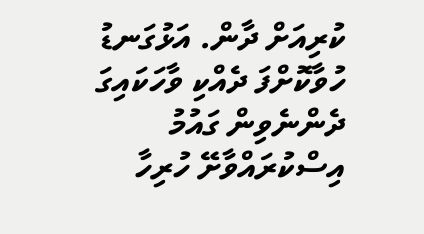ކުރިއަށް ދާން. އަޅުގަނޑު ހުވާކޮށްފަ ދެއްކި ވާހަކައިގަ ދެންނެވިން ގައުމު އިސްކުރައްވާށޭ ހުރިހާ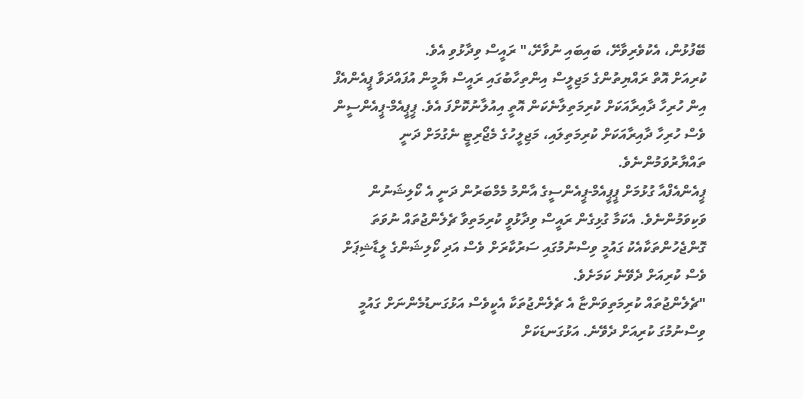ބޭފުޅުން، އެކުވެރިވާށޭ، ބައިބައި ނުވާށޭ،" ރައީސް ވިދާޅުވި އެވެ.
ކުރިއަށް އޮތް ރައްޔިތުންގެ މަޖިލީސް އިންތިހާބުގައި ރައީސް ޔާމީން އުފައްދަވާ ޕީއެންއެފް އިން ހުރިހާ ދާއިރާއަކަށް ކުރިމަތިލާނެކަން އޮތީ އިއުލާނުކޮށްފަ އެވެ. ޕީޕީއެމް-ޕީއެންސީން ވެސް ހުރިހާ ދާއިރާއަކަށް ކުރިމަތިލައި، މަޖިލީހުގެ މެޖޯރިޓީ ނެގުމަށް ދަނީ ތައްޔާރުވަމުންނެވެ.
ޕީއެންއެފްއާ ގުޅުމަށް ޕީޕީއެމް-ޕީއެންސީގެ އާންމު މެމްބަރުން ދަނީ އެ ކޯލިޝަނުން ވަކިވަމުންނެވެ. އެކަމާ ގުޅިގެން ރައީސް ވިދާޅުވީ ކުރިމަތިވާ ޗެލެންޖުތައް ނުވަތަ ގޮންޖެހުންތަކާއެކު ގައުމީ ވިސްނުމުގައި ސަރުކާރަށް ވެސް އަދި ކޯލިޝަންގެ ލީޑާޝިޕަށް ވެސް ކުރިއަށް ދެވޭނެ ކަމަށެވެ.
"ޗެލެންޖުތައް ކުރިމަތިވަންޏާ އެ ޗެލެންޖުތަކާ އެކީވެސް އަޅުގަނޑުމެންނަށް ގައުމީ ވިސްނުމުގަ ކުރިއަށް ދެވޭނެ. އަޅުގަނޑަކަށް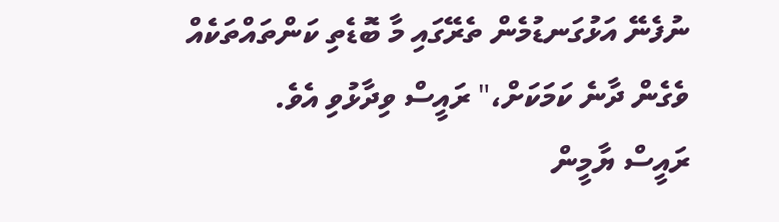ނުފެނޭ އަޅުގަނޑުމެން ތެރޭގައި މާ ބޮޑެތި ކަންތައްތަކެއް ވެގެން ދާނެ ކަމަކަށް،" ރައީސް ވިދާޅުވި އެވެ.
ރައީސް ޔާމީން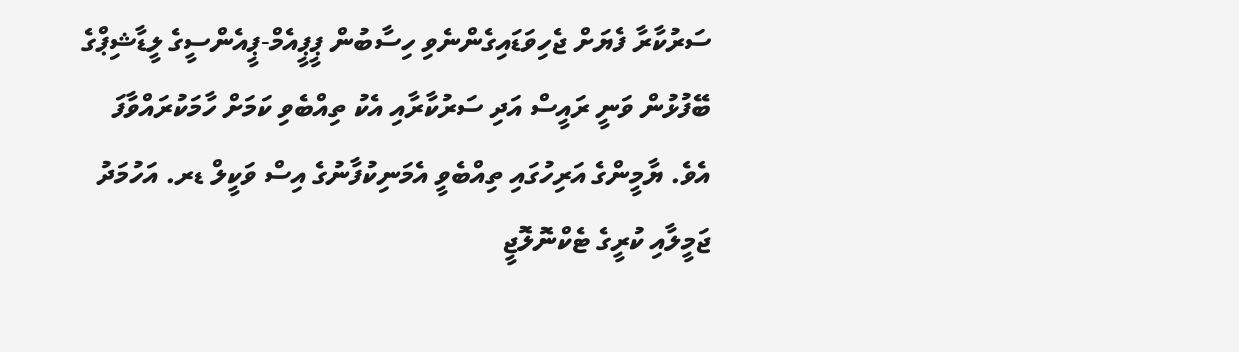ސަރުކާރާ ފެޔަށް ޖެހިވަޑައިގެންނެވި ހިސާބުން ޕީޕީއެމް-ޕީއެންސީގެ ލީޑާޝިޕްގެ ބޭފުޅުން ވަނީ ރައީސް އަދި ސަރުކާރާއި އެކު ތިއްބެވި ކަމަށް ހާމަކުރައްވާފަ އެވެ. ޔާމީންގެ އަރިހުގައި ތިއްބެވީ އެމަނިކުފާނުގެ އިސް ވަކީލް ޑރ. އަހުމަދު ޖަމީލާއި ކުރީގެ ޓެކްނޮލޮޖީ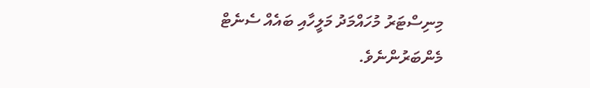މިނިސްޓަރު މުހައްމަދު މަލީހާއި ބައެއް ސެނެޓް މެންބަރުންނެވެ.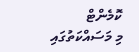ކޮމެންޓް
މި މަސައްކަތުގައި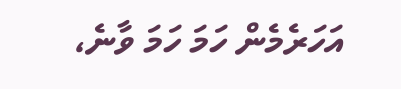އަހަރެމެން ހަމަ ހަމަ ވާނެ،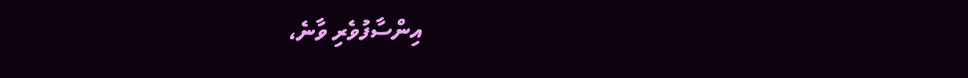އިންސާފުވެރި ވާނެ،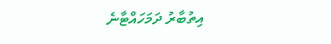އިތުބާރު ދަމަހައްޓާނެ